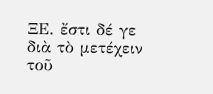ΞΕ. ἔστι δέ γε διὰ τὸ μετέχειν τοῦ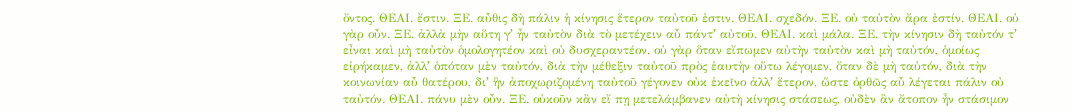ὄντος. ΘΕΑΙ. ἔστιν. ΞΕ. αὖθις δὴ πάλιν ἡ κίνησις ἕτερον ταὐτοῦ ἐστιν. ΘΕΑΙ. σχεδόν. ΞΕ. οὐ ταὐτὸν ἄρα ἐστίν. ΘΕΑΙ. οὐ γὰρ οὖν. ΞΕ. ἀλλὰ μὴν αὕτη γʼ ἦν ταὐτὸν διὰ τὸ μετέχειν αὖ πάντʼ αὐτοῦ. ΘΕΑΙ. καὶ μάλα. ΞΕ. τὴν κίνησιν δὴ ταὐτόν τʼ εἶναι καὶ μὴ ταὐτὸν ὁμολογητέον καὶ οὐ δυσχεραντέον. οὐ γὰρ ὅταν εἴπωμεν αὐτὴν ταὐτὸν καὶ μὴ ταὐτόν, ὁμοίως εἰρήκαμεν, ἀλλʼ ὁπόταν μὲν ταὐτόν, διὰ τὴν μέθεξιν ταὐτοῦ πρὸς ἑαυτὴν οὕτω λέγομεν, ὅταν δὲ μὴ ταὐτόν, διὰ τὴν κοινωνίαν αὖ θατέρου, διʼ ἣν ἀποχωριζομένη ταὐτοῦ γέγονεν οὐκ ἐκεῖνο ἀλλʼ ἕτερον, ὥστε ὀρθῶς αὖ λέγεται πάλιν οὐ ταὐτόν. ΘΕΑΙ. πάνυ μὲν οὖν. ΞΕ. οὐκοῦν κἂν εἴ πῃ μετελάμβανεν αὐτὴ κίνησις στάσεως, οὐδὲν ἂν ἄτοπον ἦν στάσιμον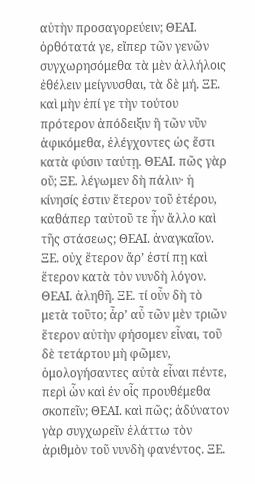αὐτὴν προσαγορεύειν; ΘΕΑΙ. ὀρθότατά γε, εἴπερ τῶν γενῶν συγχωρησόμεθα τὰ μὲν ἀλλήλοις ἐθέλειν μείγνυσθαι, τὰ δὲ μή. ΞΕ. καὶ μὴν ἐπί γε τὴν τούτου πρότερον ἀπόδειξιν ἢ τῶν νῦν ἀφικόμεθα, ἐλέγχοντες ὡς ἔστι κατὰ φύσιν ταύτῃ. ΘΕΑΙ. πῶς γὰρ οὔ; ΞΕ. λέγωμεν δὴ πάλιν· ἡ κίνησίς ἐστιν ἕτερον τοῦ ἑτέρου, καθάπερ ταὐτοῦ τε ἦν ἄλλο καὶ τῆς στάσεως; ΘΕΑΙ. ἀναγκαῖον. ΞΕ. οὐχ ἕτερον ἄρʼ ἐστί πῃ καὶ ἕτερον κατὰ τὸν νυνδὴ λόγον. ΘΕΑΙ. ἀληθῆ. ΞΕ. τί οὖν δὴ τὸ μετὰ τοῦτο; ἆρʼ αὖ τῶν μὲν τριῶν ἕτερον αὐτὴν φήσομεν εἶναι, τοῦ δὲ τετάρτου μὴ φῶμεν, ὁμολογήσαντες αὐτὰ εἶναι πέντε, περὶ ὧν καὶ ἐν οἷς προυθέμεθα σκοπεῖν; ΘΕΑΙ. καὶ πῶς; ἀδύνατον γὰρ συγχωρεῖν ἐλάττω τὸν ἀριθμὸν τοῦ νυνδὴ φανέντος. ΞΕ.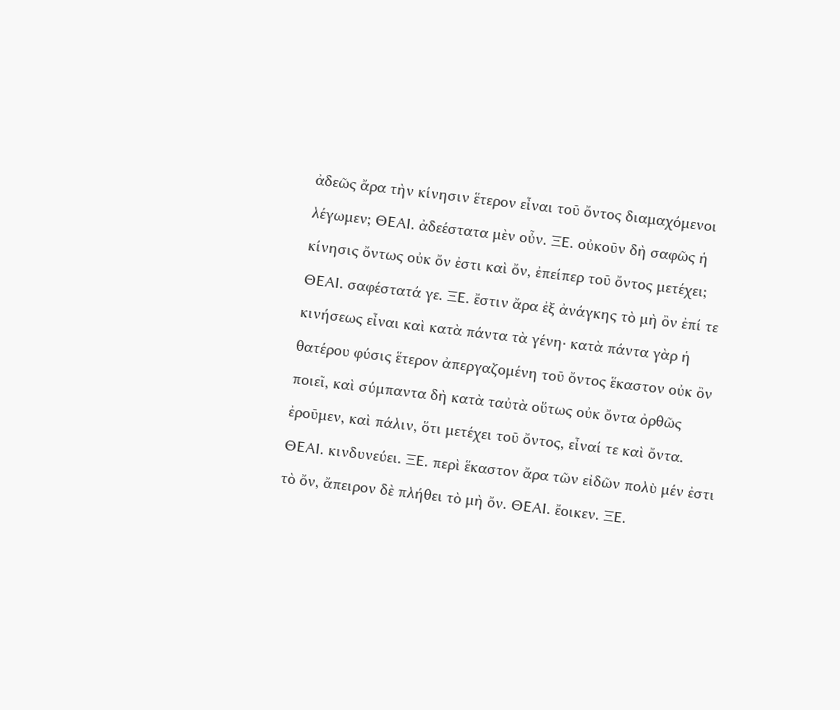ἀδεῶς ἄρα τὴν κίνησιν ἕτερον εἶναι τοῦ ὄντος διαμαχόμενοι λέγωμεν; ΘΕΑΙ. ἀδεέστατα μὲν οὖν. ΞΕ. οὐκοῦν δὴ σαφῶς ἡ κίνησις ὄντως οὐκ ὄν ἐστι καὶ ὄν, ἐπείπερ τοῦ ὄντος μετέχει; ΘΕΑΙ. σαφέστατά γε. ΞΕ. ἔστιν ἄρα ἐξ ἀνάγκης τὸ μὴ ὂν ἐπί τε κινήσεως εἶναι καὶ κατὰ πάντα τὰ γένη· κατὰ πάντα γὰρ ἡ θατέρου φύσις ἕτερον ἀπεργαζομένη τοῦ ὄντος ἕκαστον οὐκ ὂν ποιεῖ, καὶ σύμπαντα δὴ κατὰ ταὐτὰ οὕτως οὐκ ὄντα ὀρθῶς ἐροῦμεν, καὶ πάλιν, ὅτι μετέχει τοῦ ὄντος, εἶναί τε καὶ ὄντα. ΘΕΑΙ. κινδυνεύει. ΞΕ. περὶ ἕκαστον ἄρα τῶν εἰδῶν πολὺ μέν ἐστι τὸ ὄν, ἄπειρον δὲ πλήθει τὸ μὴ ὄν. ΘΕΑΙ. ἔοικεν. ΞΕ.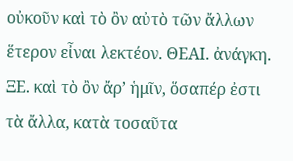οὐκοῦν καὶ τὸ ὂν αὐτὸ τῶν ἄλλων ἕτερον εἶναι λεκτέον. ΘΕΑΙ. ἀνάγκη. ΞΕ. καὶ τὸ ὂν ἄρʼ ἡμῖν, ὅσαπέρ ἐστι τὰ ἄλλα, κατὰ τοσαῦτα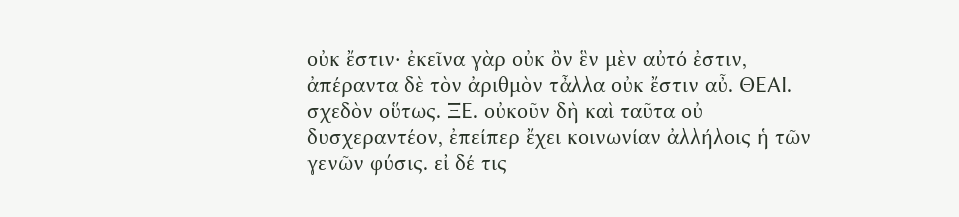οὐκ ἔστιν· ἐκεῖνα γὰρ οὐκ ὂν ἓν μὲν αὐτό ἐστιν, ἀπέραντα δὲ τὸν ἀριθμὸν τἆλλα οὐκ ἔστιν αὖ. ΘΕΑΙ. σχεδὸν οὕτως. ΞΕ. οὐκοῦν δὴ καὶ ταῦτα οὐ δυσχεραντέον, ἐπείπερ ἔχει κοινωνίαν ἀλλήλοις ἡ τῶν γενῶν φύσις. εἰ δέ τις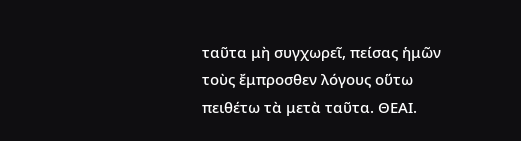ταῦτα μὴ συγχωρεῖ, πείσας ἡμῶν τοὺς ἔμπροσθεν λόγους οὕτω πειθέτω τὰ μετὰ ταῦτα. ΘΕΑΙ.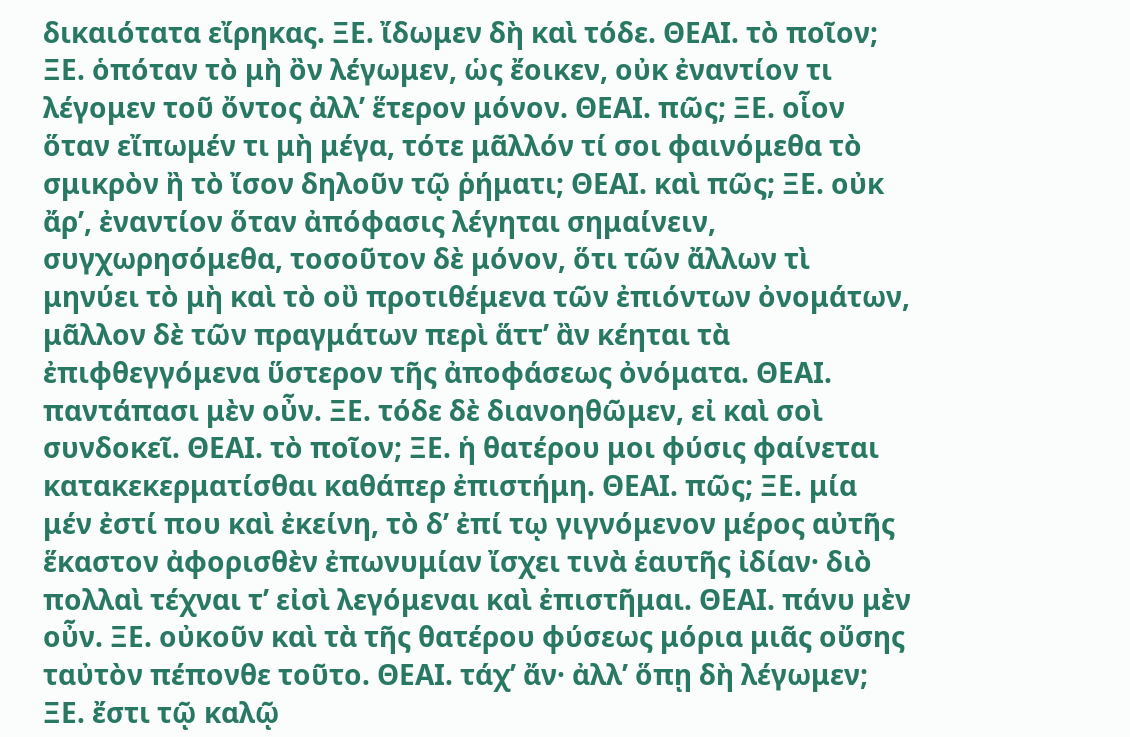δικαιότατα εἴρηκας. ΞΕ. ἴδωμεν δὴ καὶ τόδε. ΘΕΑΙ. τὸ ποῖον; ΞΕ. ὁπόταν τὸ μὴ ὂν λέγωμεν, ὡς ἔοικεν, οὐκ ἐναντίον τι λέγομεν τοῦ ὄντος ἀλλʼ ἕτερον μόνον. ΘΕΑΙ. πῶς; ΞΕ. οἷον ὅταν εἴπωμέν τι μὴ μέγα, τότε μᾶλλόν τί σοι φαινόμεθα τὸ σμικρὸν ἢ τὸ ἴσον δηλοῦν τῷ ῥήματι; ΘΕΑΙ. καὶ πῶς; ΞΕ. οὐκ ἄρʼ, ἐναντίον ὅταν ἀπόφασις λέγηται σημαίνειν, συγχωρησόμεθα, τοσοῦτον δὲ μόνον, ὅτι τῶν ἄλλων τὶ μηνύει τὸ μὴ καὶ τὸ οὒ προτιθέμενα τῶν ἐπιόντων ὀνομάτων, μᾶλλον δὲ τῶν πραγμάτων περὶ ἅττʼ ἂν κέηται τὰ ἐπιφθεγγόμενα ὕστερον τῆς ἀποφάσεως ὀνόματα. ΘΕΑΙ. παντάπασι μὲν οὖν. ΞΕ. τόδε δὲ διανοηθῶμεν, εἰ καὶ σοὶ συνδοκεῖ. ΘΕΑΙ. τὸ ποῖον; ΞΕ. ἡ θατέρου μοι φύσις φαίνεται κατακεκερματίσθαι καθάπερ ἐπιστήμη. ΘΕΑΙ. πῶς; ΞΕ. μία μέν ἐστί που καὶ ἐκείνη, τὸ δʼ ἐπί τῳ γιγνόμενον μέρος αὐτῆς ἕκαστον ἀφορισθὲν ἐπωνυμίαν ἴσχει τινὰ ἑαυτῆς ἰδίαν· διὸ πολλαὶ τέχναι τʼ εἰσὶ λεγόμεναι καὶ ἐπιστῆμαι. ΘΕΑΙ. πάνυ μὲν οὖν. ΞΕ. οὐκοῦν καὶ τὰ τῆς θατέρου φύσεως μόρια μιᾶς οὔσης ταὐτὸν πέπονθε τοῦτο. ΘΕΑΙ. τάχʼ ἄν· ἀλλʼ ὅπῃ δὴ λέγωμεν; ΞΕ. ἔστι τῷ καλῷ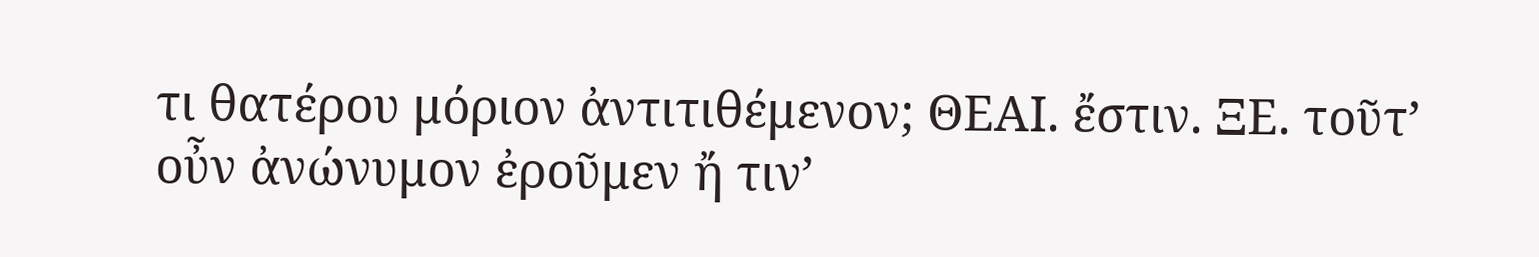τι θατέρου μόριον ἀντιτιθέμενον; ΘΕΑΙ. ἔστιν. ΞΕ. τοῦτʼ οὖν ἀνώνυμον ἐροῦμεν ἤ τινʼ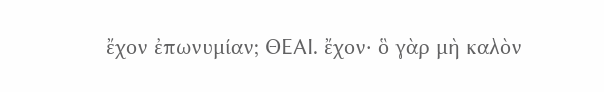ἔχον ἐπωνυμίαν; ΘΕΑΙ. ἔχον· ὃ γὰρ μὴ καλὸν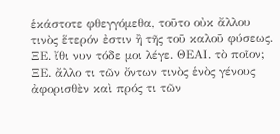ἑκάστοτε φθεγγόμεθα, τοῦτο οὐκ ἄλλου τινὸς ἕτερόν ἐστιν ἢ τῆς τοῦ καλοῦ φύσεως. ΞΕ. ἴθι νυν τόδε μοι λέγε. ΘΕΑΙ. τὸ ποῖον; ΞΕ. ἄλλο τι τῶν ὄντων τινὸς ἑνὸς γένους ἀφορισθὲν καὶ πρός τι τῶν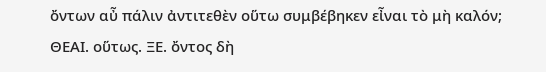ὄντων αὖ πάλιν ἀντιτεθὲν οὕτω συμβέβηκεν εἶναι τὸ μὴ καλόν; ΘΕΑΙ. οὕτως. ΞΕ. ὄντος δὴ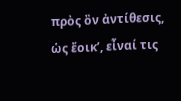πρὸς ὂν ἀντίθεσις, ὡς ἔοικʼ, εἶναί τις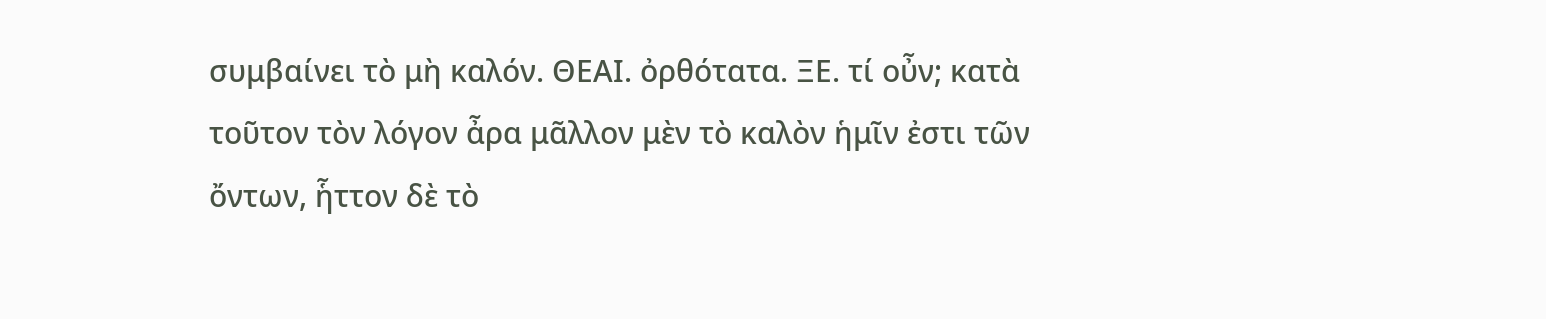συμβαίνει τὸ μὴ καλόν. ΘΕΑΙ. ὀρθότατα. ΞΕ. τί οὖν; κατὰ τοῦτον τὸν λόγον ἆρα μᾶλλον μὲν τὸ καλὸν ἡμῖν ἐστι τῶν ὄντων, ἧττον δὲ τὸ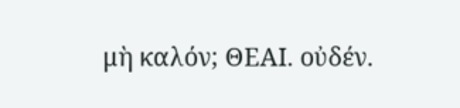μὴ καλόν; ΘΕΑΙ. οὐδέν.